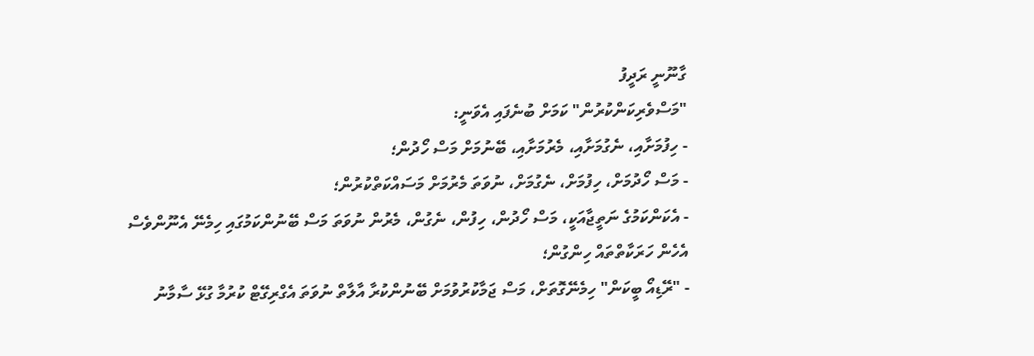ގާނޫނީ ރަދީފު
"މަސްވެރިކަންކުރުން" ކަމަށް ބުނެފައި އެވަނީ:
- ހިފުމަށާއި، ނެގުމަށާއި، މެރުމަށާއި، ބޭނުމަށް މަސް ހޯދުން؛
- މަސް ހޯދުމަށް، ހިފުމަށް، ނެގުމަށް، ނުވަތަ މެރުމަށް މަސައްކަތްކުރުން؛
- އެކަންކަމުގެ ނަތީޖާއަކީ، މަސް ހޯދުން، ހިފުން، ނެގުން، މެރުން ނުވަތަ މަސް ބޭނުންކަމުގައި ހިމެނޭ އެނޫންވެސް އެހެން ހަރަކާތްތައް ހިންގުން؛
- "ރޭޑިއޯ ބީކަން" ހިމެނޭގޮތަށް، މަސް ޖަމާކުރުވުމަށް ބޭނުންކުރާ އާލާތް ނުވަތަ އެގްރިގޭޓް ކުރުމާ ގުޅޭ ސާމާނު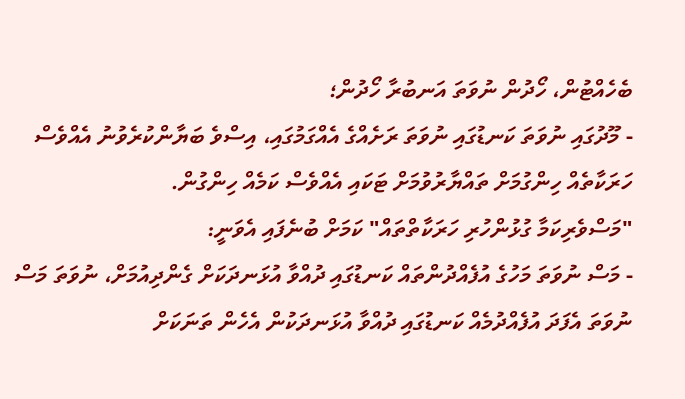ބެހެއްޓުން، ހޯދުން ނުވަތަ އަނބުރާ ހޯދުން؛
- މޫދުގައި ނުވަތަ ކަނޑުގައި ނުވަތަ ރަށެއްގެ އެއްގަމުގައި، އިސްވެ ބަޔާންކުރެވުނު އެއްވެސް ހަރަކާތެއް ހިންގުމަށް ތައްޔާރުވުމަށް ޓަކައި އެއްވެސް ކަމެއް ހިންގުން.
"މަސްވެރިކަމާ ގުޅުންހުރި ހަރަކާތްތައް" ކަމަށް ބުނެފައި އެވަނީ:
- މަސް ނުވަތަ މަހުގެ އުފެއްދުންތައް ކަނޑުގައި ދުއްވާ އުޅަނދަކަށް ގެންދިއުމަށް، ނުވަތަ މަސް ނުވަތަ އެފަދަ އުފެއްދުމެއް ކަނޑުގައި ދުއްވާ އުޅަނދަކުން އެހެން ތަނަކަށް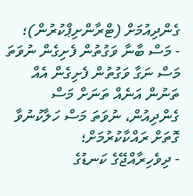ގެންދިއުމަށް (ޓްރާންށިޕްކުރުން)؛
- މަސް ބާނާ ވަގުތުން ފެށިގެން ނުވަތަ މަސް ނަގާ ވަގުތުން ފެށިގެން އެއް ތަނުން އަނެއް ތަނަށް މަސް ގެންދިއުން، ނުވަތަ މަސް ހަލާކުނުވާ ގޮތަށް ރައްކާކުރުމަށް؛
- ދިވެހިރާއްޖޭގެ ކަނޑުގެ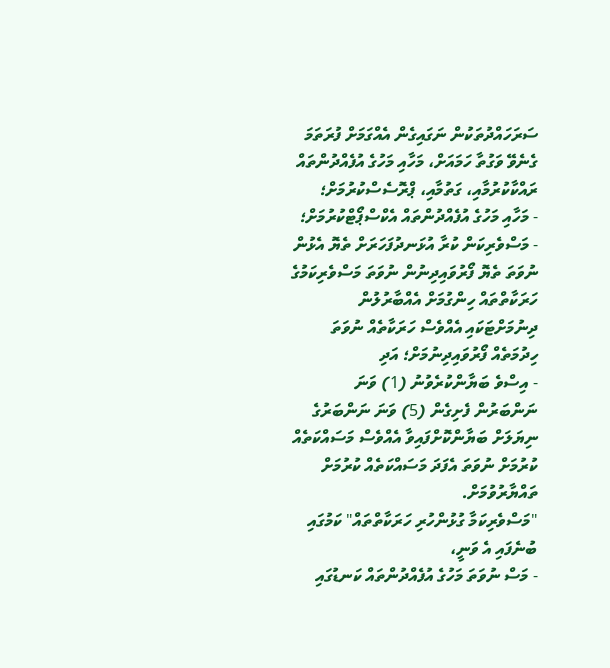ސަރަހައްދުތަކުން ނަގައިގެން އެއްގަމަށް ފުރަތަމަ ގެނެވޭ ވަގުތާ ހަމައަށް، މަހާއި މަހުގެ އުފެއްދުންތައް ރައްކާކުރުމާއި، ގަތުމާއި، ޕްރޮސެސްކުރުމަށް؛
- މަހާއި މަހުގެ އުފެއްދުންތައް އެކްސްޕޯޓްކުރުމަށް؛
- މަސްވެރިކަން ކުރާ އުޅަނދުފަހަރަށް ތެޔޮ އެޅުން ނުވަތަ ތެޔޮ ފޯރުވައިދިނުން ނުވަތަ މަސްވެރިކަމުގެ ހަރަކާތްތައް ހިންގުމަށް އެއްބާރުލުން ދިނުމަށްޓަކައި އެއްވެސް ހަރަކާތެއް ނުވަތަ ހިދުމަތެއް ފޯރުވައިދިނުމަށް؛ އަދި
- އިސްވެ ބަޔާންކުރެވުނު (1) ވަނަ ނަންބަރުން ފެށިގެން (5) ވަނަ ނަންބަރުގެ ނިޔަލަށް ބަޔާންކޮށްފައިވާ އެއްވެސް މަސައްކަތެއް ކުރުމަށް ނުވަތަ އެފަދަ މަސައްކަތެއް ކުރުމަށް ތައްޔާރުވުމަށް.
"މަސްވެރިކަމާ ގުޅުންހުރި ހަރަކާތްތައް" ކަމުގައި ބުނެފައި އެ ވަނީ،
- މަސް ނުވަތަ މަހުގެ އުފެއްދުންތައް ކަނޑުގައި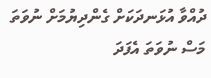ދުއްވާ އުޅަނދަކަށް ގެންދިޔުމަށް ނުވަތަ މަސް ނުވަތަ އެފަދަ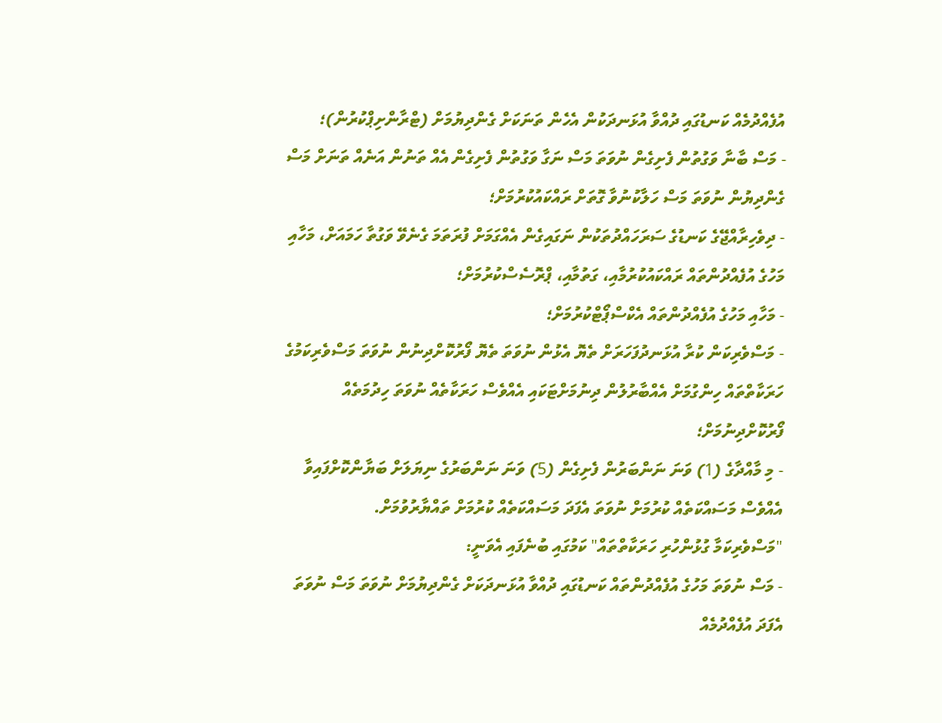އުފެއްދުމެއް ކަނޑުގައި ދުއްވާ އުޅަނދަކުން އެހެން ތަނަކަށް ގެންދިޔުމަށް (ޓްރާންށިޕްކުރުން)؛
- މަސް ބާނާ ވަގުތުން ފެށިގެން ނުވަތަ މަސް ނަގާ ވަގުތުން ފެށިގެން އެއް ތަނުން އަނެއް ތަނަށް މަސް ގެންދިޔުން ނުވަތަ މަސް ހަލާކުނުވާ ގޮތަށް ރައްކައުކުރުމަށް؛
- ދިވެހިރާއްޖޭގެ ކަނޑުގެ ސަރަހައްދުތަކުން ނަގައިގެން އެއްގަމަށް ފުރަތަމަ ގެނެވޭ ވަގުތާ ހަމައަށް، މަހާއި މަހުގެ އުފެއްދުންތައް ރައްކައުކުރުމާއި، ގަތުމާއި، ޕްރޮސެސްކުރުމަށް؛
- މަހާއި މަހުގެ އުފެއްދުންތައް އެކްސްޕޯޓްކުރުމަށް؛
- މަސްވެރިކަން ކުރާ އުޅަނދުފަހަރަށް ތެޔޮ އެޅުން ނުވަތަ ތެޔޮ ފޯރުކޮށްދިނުން ނުވަތަ މަސްވެރިކަމުގެ ހަރަކާތްތައް ހިންގުމަށް އެއްބާރުލުން ދިނުމަށްޓަކައި އެއްވެސް ހަރަކާތެއް ނުވަތަ ހިދުމަތެއް ފޯރުކޮށްދިނުމަށް؛
- މި މާއްދާގެ (1) ވަނަ ނަންބަރުން ފެށިގެން (5) ވަނަ ނަންބަރުގެ ނިޔަލަށް ބަޔާންކޮށްފައިވާ އެއްވެސް މަސައްކަތެއް ކުރުމަށް ނުވަތަ އެފަދަ މަސައްކަތެއް ކުރުމަށް ތައްޔާރުވުމަށް.
"މަސްވެރިކަމާ ގުޅުންހުރި ހަރަކާތްތައް" ކަމުގައި ބުނެފައި އެވަނީ:
- މަސް ނުވަތަ މަހުގެ އުފެއްދުންތައް ކަނޑުގައި ދުއްވާ އުޅަނދަކަށް ގެންދިޔުމަށް ނުވަތަ މަސް ނުވަތަ އެފަދަ އުފެއްދުމެއް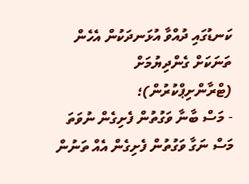ކަނޑުގައި ދުއްވާ އުޅަނދަކުން އެހެން ތަނަކަށް ގެންދިޔުމަށް (ޓްރާންށިޕްކުރުން)؛
- މަސް ބާނާ ވަގުތުން ފެށިގެން ނުވަތަ މަސް ނަގާ ވަގުތުން ފެށިގެން އެއް ތަނުން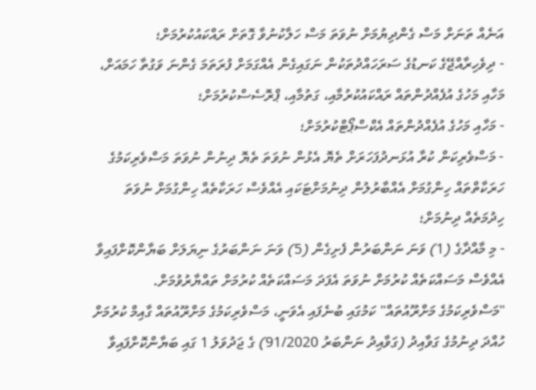އަނެއް ތަނަށް މަސް ގެންދިޔުމަށް ނުވަތަ މަސް ހަލާކުނުވާ ގޮތަށް ރައްކައުކުރުމަށް؛
- ދިވެހިރާއްޖޭގެ ކަނޑުގެ ސަރަހައްދުތަކުން ނަގައިގެން އެއްގަމަށް ފުރަތަމަ ގެންނަ ވަގުތާ ހަމައަށް، މަހާއި މަހުގެ އުފެއްދުންތައް ރައްކައުކުރުމާއި، ގަތުމާއި، ޕްރޮސެސްކުރުމަށް؛
- މަހާއި މަހުގެ އުފެއްދުންތައް އެކްސްޕޯޓްކުރުމަށް؛
- މަސްވެރިކަން ކުރާ އުޅަނދުފަހަރަށް ތެޔޮ އެޅުން ނުވަތަ ތެޔޮ ދިނުން ނުވަތަ މަސްވެރިކަމުގެ ހަރަކާތްތައް ހިންގުމަށް އެއްބާރުލުން ދިނުމަށްޓަކައި އެއްވެސް ހަރަކާތެއް ހިންގުމަށް ނުވަތަ ހިދުމަތެއް ދިނުމަށް؛
- މި މާއްދާގެ (1) ވަނަ ނަންބަރުން ފެށިގެން (5) ވަނަ ނަންބަރުގެ ނިޔަލަށް ބަޔާންކޮށްފައިވާ އެއްވެސް މަސައްކަތެއް ކުރުމަށް ނުވަތަ އެފަދަ މަސައްކަތެއް ކުރުމަށް ތައްޔާރުވުމަށް.
"މަސްވެރިކަމުގެ މަށްރޫއުތައް" ކަމުގައި ބުނެފައި އެވަނީ، މަސްވެރިކަމުގެ މަށްރޫއުތައް ގާއިމް ކުރުމަށް ހުއްދަ ދިނުމުގެ ގަވާއިދު (ގަވާއިދު ނަންބަރު 91/2020) ގެ ޖަދުވަލު 1 ގައި ބަޔާންކޮށްފައިވާ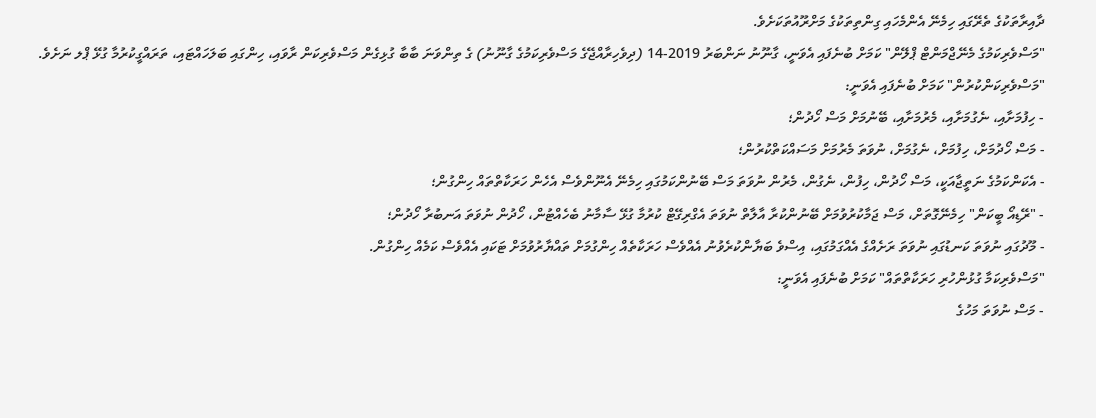ދާއިރާތަކުގެ ތެރޭގައި ހިމެނޭ އެންމެހައި ގިންތިތަކުގެ މަށްރޫއުތަކަށެވެ.
"މަސްވެރިކަމުގެ މެނޭޖްމަންޓް ޕްލޭން" ކަމަށް ބުނެފައި އެވަނީ، ގާނޫނު ނަންބަރު 2019-14 (ދިވެހިރާއްޖޭގެ މަސްވެރިކަމުގެ ގާނޫނު) ގެ ތިންވަނަ ބާބާ ގުޅިގެން މަސްވެރިކަން ރާވައި، ހިންގައި ބަލަހައްޓައި، ތަރައްގީކުރުމާ ގުޅޭ ޕްލ ނަށެވެ.
"މަސްވެރިކަންކުރުން" ކަމަށް ބުނެފައި އެވަނީ:
- ހިފުމަށާއި، ނެގުމަށާއި، މެރުމަށާއި، ބޭނުމަށް މަސް ހޯދުން؛
- މަސް ހޯދުމަށް، ހިފުމަށް، ނެގުމަށް، ނުވަތަ މެރުމަށް މަސައްކަތްކުރުން؛
- އެކަންކަމުގެ ނަތީޖާއަކީ، މަސް ހޯދުން، ހިފުން، ނެގުން، މެރުން ނުވަތަ މަސް ބޭނުންކަމުގައި ހިމެނޭ އެނޫންވެސް އެހެން ހަރަކާތްތައް ހިންގުން؛
- "ރޭޑިއޯ ބީކަން" ހިމެނޭގޮތަށް، މަސް ޖަމާކުރުވުމަށް ބޭނުންކުރާ އާލާތް ނުވަތަ އެގްރިގޭޓް ކުރުމާ ގުޅޭ ސާމާނު ބެހެއްޓުން، ހޯދުން ނުވަތަ އަނބުރާ ހޯދުން؛
- މޫދުގައި ނުވަތަ ކަނޑުގައި ނުވަތަ ރަށެއްގެ އެއްގަމުގައި، އިސްވެ ބަޔާންކުރެވުނު އެއްވެސް ހަރަކާތެއް ހިންގުމަށް ތައްޔާރުވުމަށް ޓަކައި އެއްވެސް ކަމެއް ހިންގުން.
"މަސްވެރިކަމާ ގުޅުންހުރި ހަރަކާތްތައް" ކަމަށް ބުނެފައި އެވަނީ:
- މަސް ނުވަތަ މަހުގެ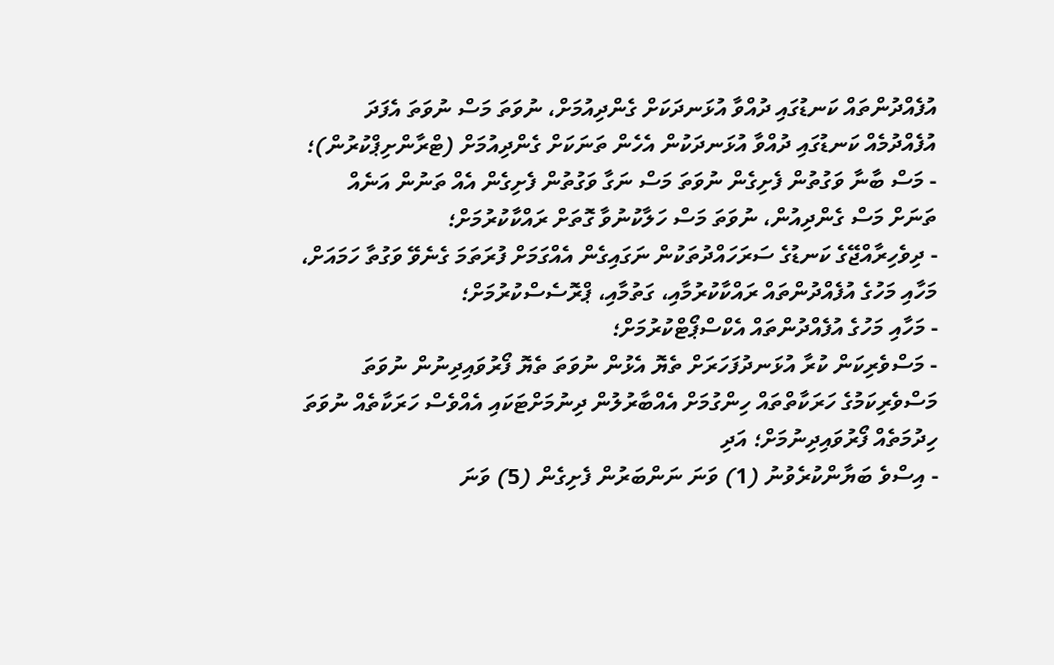އުފެއްދުންތައް ކަނޑުގައި ދުއްވާ އުޅަނދަކަށް ގެންދިއުމަށް، ނުވަތަ މަސް ނުވަތަ އެފަދަ އުފެއްދުމެއް ކަނޑުގައި ދުއްވާ އުޅަނދަކުން އެހެން ތަނަކަށް ގެންދިއުމަށް (ޓްރާންށިޕްކުރުން)؛
- މަސް ބާނާ ވަގުތުން ފެށިގެން ނުވަތަ މަސް ނަގާ ވަގުތުން ފެށިގެން އެއް ތަނުން އަނެއް ތަނަށް މަސް ގެންދިއުން، ނުވަތަ މަސް ހަލާކުނުވާ ގޮތަށް ރައްކާކުރުމަށް؛
- ދިވެހިރާއްޖޭގެ ކަނޑުގެ ސަރަހައްދުތަކުން ނަގައިގެން އެއްގަމަށް ފުރަތަމަ ގެނެވޭ ވަގުތާ ހަމައަށް، މަހާއި މަހުގެ އުފެއްދުންތައް ރައްކާކުރުމާއި، ގަތުމާއި، ޕްރޮސެސްކުރުމަށް؛
- މަހާއި މަހުގެ އުފެއްދުންތައް އެކްސްޕޯޓްކުރުމަށް؛
- މަސްވެރިކަން ކުރާ އުޅަނދުފަހަރަށް ތެޔޮ އެޅުން ނުވަތަ ތެޔޮ ފޯރުވައިދިނުން ނުވަތަ މަސްވެރިކަމުގެ ހަރަކާތްތައް ހިންގުމަށް އެއްބާރުލުން ދިނުމަށްޓަކައި އެއްވެސް ހަރަކާތެއް ނުވަތަ ހިދުމަތެއް ފޯރުވައިދިނުމަށް؛ އަދި
- އިސްވެ ބަޔާންކުރެވުނު (1) ވަނަ ނަންބަރުން ފެށިގެން (5) ވަނަ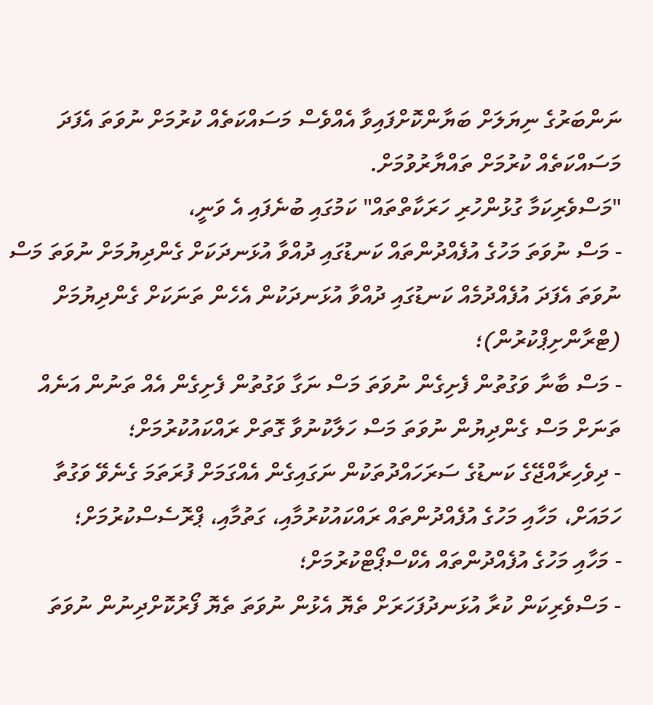ނަންބަރުގެ ނިޔަލަށް ބަޔާންކޮށްފައިވާ އެއްވެސް މަސައްކަތެއް ކުރުމަށް ނުވަތަ އެފަދަ މަސައްކަތެއް ކުރުމަށް ތައްޔާރުވުމަށް.
"މަސްވެރިކަމާ ގުޅުންހުރި ހަރަކާތްތައް" ކަމުގައި ބުނެފައި އެ ވަނީ،
- މަސް ނުވަތަ މަހުގެ އުފެއްދުންތައް ކަނޑުގައި ދުއްވާ އުޅަނދަކަށް ގެންދިޔުމަށް ނުވަތަ މަސް ނުވަތަ އެފަދަ އުފެއްދުމެއް ކަނޑުގައި ދުއްވާ އުޅަނދަކުން އެހެން ތަނަކަށް ގެންދިޔުމަށް (ޓްރާންށިޕްކުރުން)؛
- މަސް ބާނާ ވަގުތުން ފެށިގެން ނުވަތަ މަސް ނަގާ ވަގުތުން ފެށިގެން އެއް ތަނުން އަނެއް ތަނަށް މަސް ގެންދިޔުން ނުވަތަ މަސް ހަލާކުނުވާ ގޮތަށް ރައްކައުކުރުމަށް؛
- ދިވެހިރާއްޖޭގެ ކަނޑުގެ ސަރަހައްދުތަކުން ނަގައިގެން އެއްގަމަށް ފުރަތަމަ ގެނެވޭ ވަގުތާ ހަމައަށް، މަހާއި މަހުގެ އުފެއްދުންތައް ރައްކައުކުރުމާއި، ގަތުމާއި، ޕްރޮސެސްކުރުމަށް؛
- މަހާއި މަހުގެ އުފެއްދުންތައް އެކްސްޕޯޓްކުރުމަށް؛
- މަސްވެރިކަން ކުރާ އުޅަނދުފަހަރަށް ތެޔޮ އެޅުން ނުވަތަ ތެޔޮ ފޯރުކޮށްދިނުން ނުވަތަ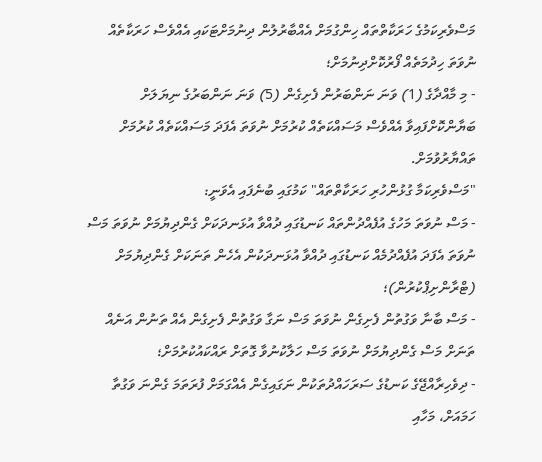މަސްވެރިކަމުގެ ހަރަކާތްތައް ހިންގުމަށް އެއްބާރުލުން ދިނުމަށްޓަކައި އެއްވެސް ހަރަކާތެއް ނުވަތަ ހިދުމަތެއް ފޯރުކޮށްދިނުމަށް؛
- މި މާއްދާގެ (1) ވަނަ ނަންބަރުން ފެށިގެން (5) ވަނަ ނަންބަރުގެ ނިޔަލަށް ބަޔާންކޮށްފައިވާ އެއްވެސް މަސައްކަތެއް ކުރުމަށް ނުވަތަ އެފަދަ މަސައްކަތެއް ކުރުމަށް ތައްޔާރުވުމަށް.
"މަސްވެރިކަމާ ގުޅުންހުރި ހަރަކާތްތައް" ކަމުގައި ބުނެފައި އެވަނީ:
- މަސް ނުވަތަ މަހުގެ އުފެއްދުންތައް ކަނޑުގައި ދުއްވާ އުޅަނދަކަށް ގެންދިޔުމަށް ނުވަތަ މަސް ނުވަތަ އެފަދަ އުފެއްދުމެއް ކަނޑުގައި ދުއްވާ އުޅަނދަކުން އެހެން ތަނަކަށް ގެންދިޔުމަށް (ޓްރާންށިޕްކުރުން)؛
- މަސް ބާނާ ވަގުތުން ފެށިގެން ނުވަތަ މަސް ނަގާ ވަގުތުން ފެށިގެން އެއް ތަނުން އަނެއް ތަނަށް މަސް ގެންދިޔުމަށް ނުވަތަ މަސް ހަލާކުނުވާ ގޮތަށް ރައްކައުކުރުމަށް؛
- ދިވެހިރާއްޖޭގެ ކަނޑުގެ ސަރަހައްދުތަކުން ނަގައިގެން އެއްގަމަށް ފުރަތަމަ ގެންނަ ވަގުތާ ހަމައަށް، މަހާއި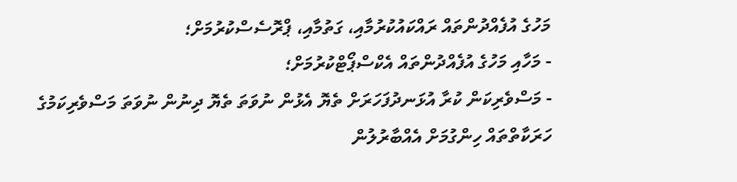މަހުގެ އުފެއްދުންތައް ރައްކައުކުރުމާއި، ގަތުމާއި، ޕްރޮސެސްކުރުމަށް؛
- މަހާއި މަހުގެ އުފެއްދުންތައް އެކްސްޕޯޓްކުރުމަށް؛
- މަސްވެރިކަން ކުރާ އުޅަނދުފަހަރަށް ތެޔޮ އެޅުން ނުވަތަ ތެޔޮ ދިނުން ނުވަތަ މަސްވެރިކަމުގެ ހަރަކާތްތައް ހިންގުމަށް އެއްބާރުލުން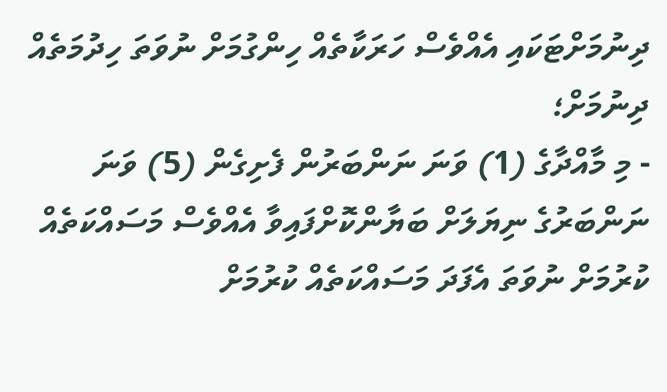ދިނުމަށްޓަކައި އެއްވެސް ހަރަކާތެއް ހިންގުމަށް ނުވަތަ ހިދުމަތެއް ދިނުމަށް؛
- މި މާއްދާގެ (1) ވަނަ ނަންބަރުން ފެށިގެން (5) ވަނަ ނަންބަރުގެ ނިޔަލަށް ބަޔާންކޮށްފައިވާ އެއްވެސް މަސައްކަތެއް ކުރުމަށް ނުވަތަ އެފަދަ މަސައްކަތެއް ކުރުމަށް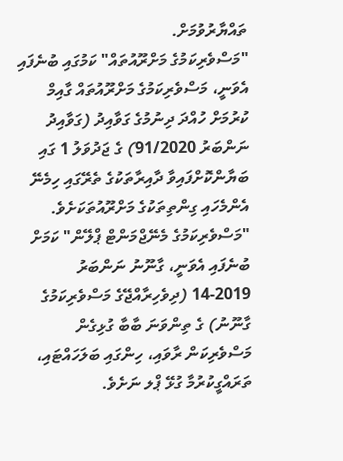ތައްޔާރުވުމަށް.
"މަސްވެރިކަމުގެ މަށްރޫއުތައް" ކަމުގައި ބުނެފައި އެވަނީ، މަސްވެރިކަމުގެ މަށްރޫއުތައް ގާއިމް ކުރުމަށް ހުއްދަ ދިނުމުގެ ގަވާއިދު (ގަވާއިދު ނަންބަރު 91/2020) ގެ ޖަދުވަލު 1 ގައި ބަޔާންކޮށްފައިވާ ދާއިރާތަކުގެ ތެރޭގައި ހިމެނޭ އެންމެހައި ގިންތިތަކުގެ މަށްރޫއުތަކަށެވެ.
"މަސްވެރިކަމުގެ މެނޭޖްމަންޓް ޕްލޭން" ކަމަށް ބުނެފައި އެވަނީ، ގާނޫނު ނަންބަރު 2019-14 (ދިވެހިރާއްޖޭގެ މަސްވެރިކަމުގެ ގާނޫނު) ގެ ތިންވަނަ ބާބާ ގުޅިގެން މަސްވެރިކަން ރާވައި، ހިންގައި ބަލަހައްޓައި، ތަރައްގީކުރުމާ ގުޅޭ ޕްލ ނަށެވެ.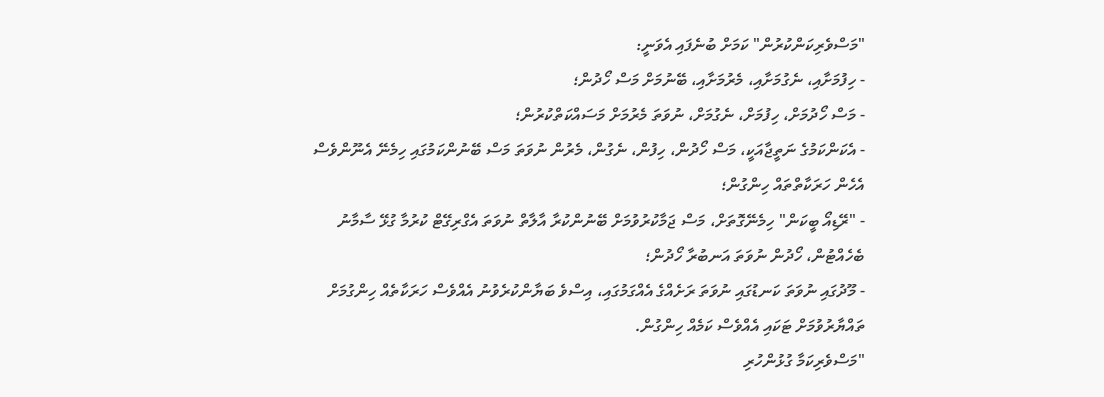"މަސްވެރިކަންކުރުން" ކަމަށް ބުނެފައި އެވަނީ:
- ހިފުމަށާއި، ނެގުމަށާއި، މެރުމަށާއި، ބޭނުމަށް މަސް ހޯދުން؛
- މަސް ހޯދުމަށް، ހިފުމަށް، ނެގުމަށް، ނުވަތަ މެރުމަށް މަސައްކަތްކުރުން؛
- އެކަންކަމުގެ ނަތީޖާއަކީ، މަސް ހޯދުން، ހިފުން، ނެގުން، މެރުން ނުވަތަ މަސް ބޭނުންކަމުގައި ހިމެނޭ އެނޫންވެސް އެހެން ހަރަކާތްތައް ހިންގުން؛
- "ރޭޑިއޯ ބީކަން" ހިމެނޭގޮތަށް، މަސް ޖަމާކުރުވުމަށް ބޭނުންކުރާ އާލާތް ނުވަތަ އެގްރިގޭޓް ކުރުމާ ގުޅޭ ސާމާނު ބެހެއްޓުން، ހޯދުން ނުވަތަ އަނބުރާ ހޯދުން؛
- މޫދުގައި ނުވަތަ ކަނޑުގައި ނުވަތަ ރަށެއްގެ އެއްގަމުގައި، އިސްވެ ބަޔާންކުރެވުނު އެއްވެސް ހަރަކާތެއް ހިންގުމަށް ތައްޔާރުވުމަށް ޓަކައި އެއްވެސް ކަމެއް ހިންގުން.
"މަސްވެރިކަމާ ގުޅުންހުރި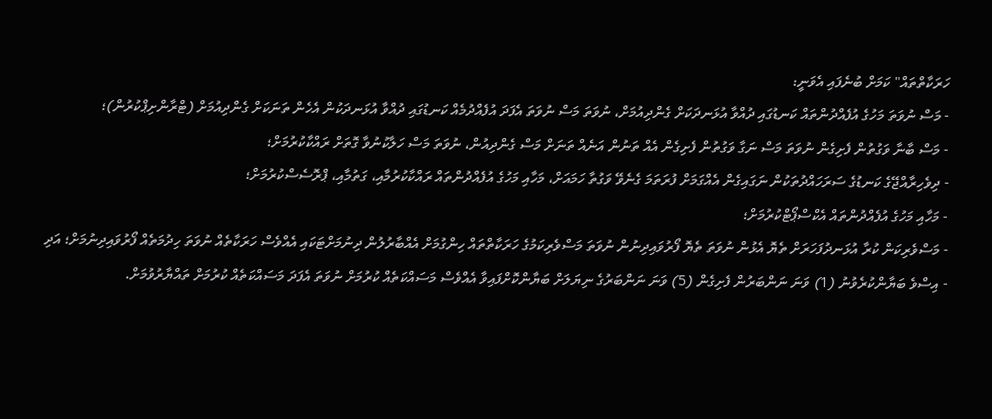ހަރަކާތްތައް" ކަމަށް ބުނެފައި އެވަނީ:
- މަސް ނުވަތަ މަހުގެ އުފެއްދުންތައް ކަނޑުގައި ދުއްވާ އުޅަނދަކަށް ގެންދިއުމަށް، ނުވަތަ މަސް ނުވަތަ އެފަދަ އުފެއްދުމެއް ކަނޑުގައި ދުއްވާ އުޅަނދަކުން އެހެން ތަނަކަށް ގެންދިއުމަށް (ޓްރާންށިޕްކުރުން)؛
- މަސް ބާނާ ވަގުތުން ފެށިގެން ނުވަތަ މަސް ނަގާ ވަގުތުން ފެށިގެން އެއް ތަނުން އަނެއް ތަނަށް މަސް ގެންދިއުން، ނުވަތަ މަސް ހަލާކުނުވާ ގޮތަށް ރައްކާކުރުމަށް؛
- ދިވެހިރާއްޖޭގެ ކަނޑުގެ ސަރަހައްދުތަކުން ނަގައިގެން އެއްގަމަށް ފުރަތަމަ ގެނެވޭ ވަގުތާ ހަމައަށް، މަހާއި މަހުގެ އުފެއްދުންތައް ރައްކާކުރުމާއި، ގަތުމާއި، ޕްރޮސެސްކުރުމަށް؛
- މަހާއި މަހުގެ އުފެއްދުންތައް އެކްސްޕޯޓްކުރުމަށް؛
- މަސްވެރިކަން ކުރާ އުޅަނދުފަހަރަށް ތެޔޮ އެޅުން ނުވަތަ ތެޔޮ ފޯރުވައިދިނުން ނުވަތަ މަސްވެރިކަމުގެ ހަރަކާތްތައް ހިންގުމަށް އެއްބާރުލުން ދިނުމަށްޓަކައި އެއްވެސް ހަރަކާތެއް ނުވަތަ ހިދުމަތެއް ފޯރުވައިދިނުމަށް؛ އަދި
- އިސްވެ ބަޔާންކުރެވުނު (1) ވަނަ ނަންބަރުން ފެށިގެން (5) ވަނަ ނަންބަރުގެ ނިޔަލަށް ބަޔާންކޮށްފައިވާ އެއްވެސް މަސައްކަތެއް ކުރުމަށް ނުވަތަ އެފަދަ މަސައްކަތެއް ކުރުމަށް ތައްޔާރުވުމަށް.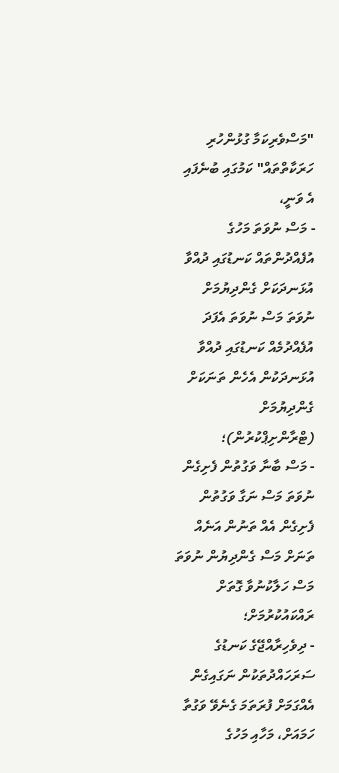"މަސްވެރިކަމާ ގުޅުންހުރި ހަރަކާތްތައް" ކަމުގައި ބުނެފައި އެ ވަނީ،
- މަސް ނުވަތަ މަހުގެ އުފެއްދުންތައް ކަނޑުގައި ދުއްވާ އުޅަނދަކަށް ގެންދިޔުމަށް ނުވަތަ މަސް ނުވަތަ އެފަދަ އުފެއްދުމެއް ކަނޑުގައި ދުއްވާ އުޅަނދަކުން އެހެން ތަނަކަށް ގެންދިޔުމަށް (ޓްރާންށިޕްކުރުން)؛
- މަސް ބާނާ ވަގުތުން ފެށިގެން ނުވަތަ މަސް ނަގާ ވަގުތުން ފެށިގެން އެއް ތަނުން އަނެއް ތަނަށް މަސް ގެންދިޔުން ނުވަތަ މަސް ހަލާކުނުވާ ގޮތަށް ރައްކައުކުރުމަށް؛
- ދިވެހިރާއްޖޭގެ ކަނޑުގެ ސަރަހައްދުތަކުން ނަގައިގެން އެއްގަމަށް ފުރަތަމަ ގެނެވޭ ވަގުތާ ހަމައަށް، މަހާއި މަހުގެ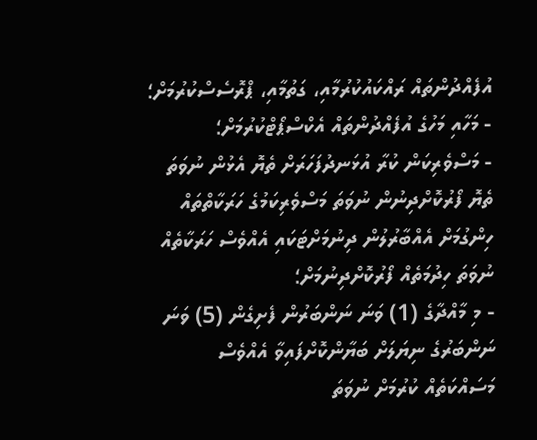އުފެއްދުންތައް ރައްކައުކުރުމާއި، ގަތުމާއި، ޕްރޮސެސްކުރުމަށް؛
- މަހާއި މަހުގެ އުފެއްދުންތައް އެކްސްޕޯޓްކުރުމަށް؛
- މަސްވެރިކަން ކުރާ އުޅަނދުފަހަރަށް ތެޔޮ އެޅުން ނުވަތަ ތެޔޮ ފޯރުކޮށްދިނުން ނުވަތަ މަސްވެރިކަމުގެ ހަރަކާތްތައް ހިންގުމަށް އެއްބާރުލުން ދިނުމަށްޓަކައި އެއްވެސް ހަރަކާތެއް ނުވަތަ ހިދުމަތެއް ފޯރުކޮށްދިނުމަށް؛
- މި މާއްދާގެ (1) ވަނަ ނަންބަރުން ފެށިގެން (5) ވަނަ ނަންބަރުގެ ނިޔަލަށް ބަޔާންކޮށްފައިވާ އެއްވެސް މަސައްކަތެއް ކުރުމަށް ނުވަތަ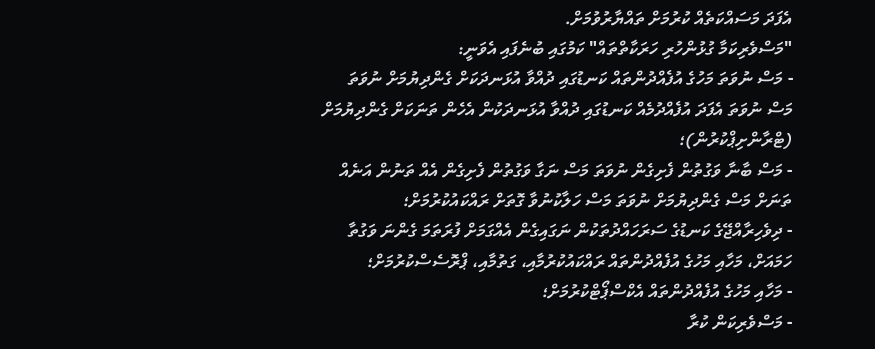އެފަދަ މަސައްކަތެއް ކުރުމަށް ތައްޔާރުވުމަށް.
"މަސްވެރިކަމާ ގުޅުންހުރި ހަރަކާތްތައް" ކަމުގައި ބުނެފައި އެވަނީ:
- މަސް ނުވަތަ މަހުގެ އުފެއްދުންތައް ކަނޑުގައި ދުއްވާ އުޅަނދަކަށް ގެންދިޔުމަށް ނުވަތަ މަސް ނުވަތަ އެފަދަ އުފެއްދުމެއް ކަނޑުގައި ދުއްވާ އުޅަނދަކުން އެހެން ތަނަކަށް ގެންދިޔުމަށް (ޓްރާންށިޕްކުރުން)؛
- މަސް ބާނާ ވަގުތުން ފެށިގެން ނުވަތަ މަސް ނަގާ ވަގުތުން ފެށިގެން އެއް ތަނުން އަނެއް ތަނަށް މަސް ގެންދިޔުމަށް ނުވަތަ މަސް ހަލާކުނުވާ ގޮތަށް ރައްކައުކުރުމަށް؛
- ދިވެހިރާއްޖޭގެ ކަނޑުގެ ސަރަހައްދުތަކުން ނަގައިގެން އެއްގަމަށް ފުރަތަމަ ގެންނަ ވަގުތާ ހަމައަށް، މަހާއި މަހުގެ އުފެއްދުންތައް ރައްކައުކުރުމާއި، ގަތުމާއި، ޕްރޮސެސްކުރުމަށް؛
- މަހާއި މަހުގެ އުފެއްދުންތައް އެކްސްޕޯޓްކުރުމަށް؛
- މަސްވެރިކަން ކުރާ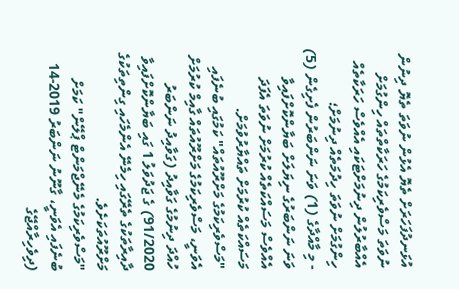އުޅަނދުފަހަރަށް ތެޔޮ އެޅުން ނުވަތަ ތެޔޮ ދިނުން ނުވަތަ މަސްވެރިކަމުގެ ހަރަކާތްތައް ހިންގުމަށް އެއްބާރުލުން ދިނުމަށްޓަކައި އެއްވެސް ހަރަކާތެއް ހިންގުމަށް ނުވަތަ ހިދުމަތެއް ދިނުމަށް؛
- މި މާއްދާގެ (1) ވަނަ ނަންބަރުން ފެށިގެން (5) ވަނަ ނަންބަރުގެ ނިޔަލަށް ބަޔާންކޮށްފައިވާ އެއްވެސް މަސައްކަތެއް ކުރުމަށް ނުވަތަ އެފަދަ މަސައްކަތެއް ކުރުމަށް ތައްޔާރުވުމަށް.
"މަސްވެރިކަމުގެ މަށްރޫއުތައް" ކަމުގައި ބުނެފައި އެވަނީ، މަސްވެރިކަމުގެ މަށްރޫއުތައް ގާއިމް ކުރުމަށް ހުއްދަ ދިނުމުގެ ގަވާއިދު (ގަވާއިދު ނަންބަރު 91/2020) ގެ ޖަދުވަލު 1 ގައި ބަޔާންކޮށްފައިވާ ދާއިރާތަކުގެ ތެރޭގައި ހިމެނޭ އެންމެހައި ގިންތިތަކުގެ މަށްރޫއުތަކަށެވެ.
"މަސްވެރިކަމުގެ މެނޭޖްމަންޓް ޕްލޭން" ކަމަށް ބުނެފައި އެވަނީ، ގާނޫނު ނަންބަރު 2019-14 (ދިވެހިރާއްޖޭގެ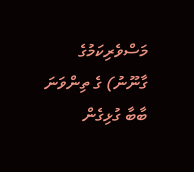މަސްވެރިކަމުގެ ގާނޫނު) ގެ ތިންވަނަ ބާބާ ގުޅިގެން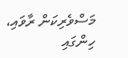މަސްވެރިކަން ރާވައި، ހިންގައި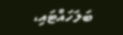ބަލަހައްޓައި،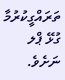ތަރައްގީކުރުމާ ގުޅޭ ޕްލ ނަށެވެ.